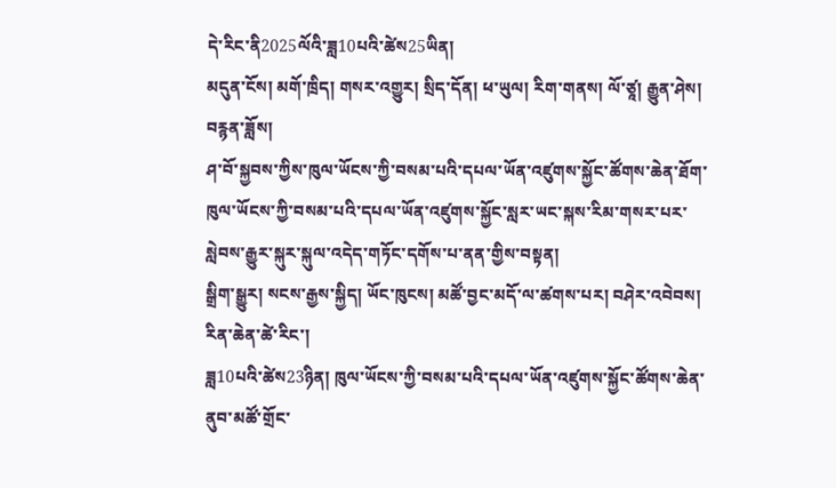དེ་རིང་ནི2025ལོའི་ཟླ10པའི་ཚེས25ཡིན།
མདུན་ངོས། མགོ་ཁྲིད། གསར་འགྱུར། སྲིད་དོན། ཕ་ཡུལ། རིག་གནས། ལོ་ཙཱ། རྒྱུན་ཤེས། བརྙན་ཟློས།
ཤ་བོ་སྐྱབས་ཀྱིས་ཁུལ་ཡོངས་ཀྱི་བསམ་པའི་དཔལ་ཡོན་འཛུགས་སྐྱོང་ཚོགས་ཆེན་ཐོག་ཁུལ་ཡོངས་ཀྱི་བསམ་པའི་དཔལ་ཡོན་འཛུགས་སྐྱོང་སླར་ཡང་སྐས་རིམ་གསར་པར་སླེབས་རྒྱུར་སྐུར་སྐུལ་འདེད་གཏོང་དགོས་པ་ནན་གྱིས་བསྟན།
སྒྲིག་སྒྱུར། སངས་རྒྱས་སྐྱིད། ཡོང་ཁུངས། མཚོ་བྱང་མདོ་ལ་ཚགས་པར། བཤེར་འབེབས། རིན་ཆེན་ཚེ་རིང་།
ཟླ10པའི་ཚེས23ཉིན། ཁུལ་ཡོངས་ཀྱི་བསམ་པའི་དཔལ་ཡོན་འཛུགས་སྐྱོང་ཚོགས་ཆེན་ནུབ་མཚོ་གྲོང་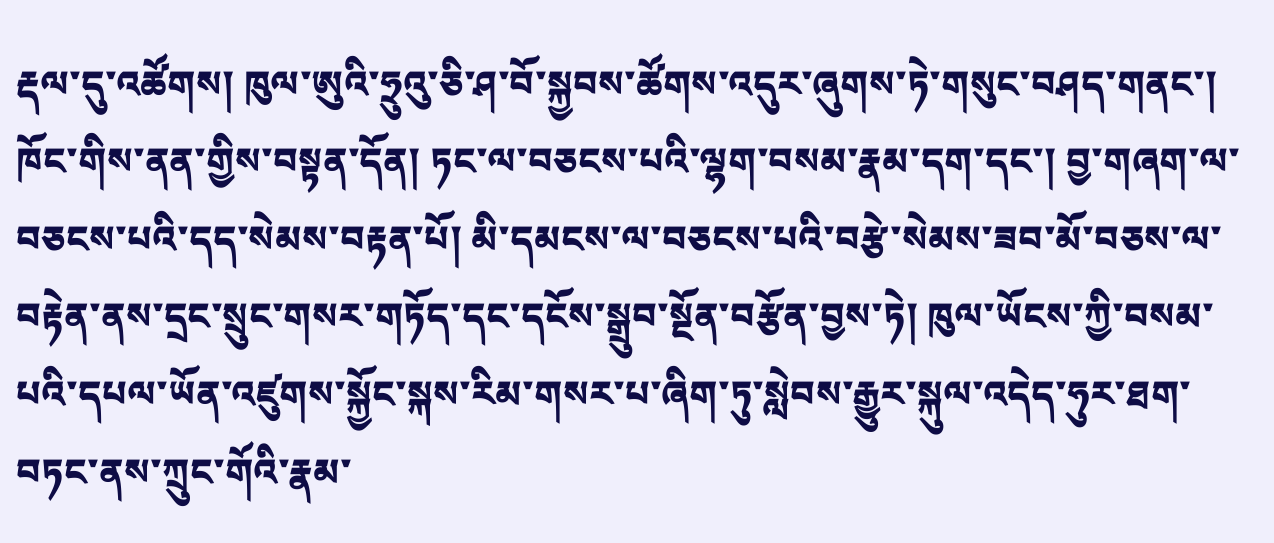རྡལ་དུ་འཚོགས། ཁུལ་ཨུའི་ཧྲུའུ་ཅི་ཤ་བོ་སྐྱབས་ཚོགས་འདུར་ཞུགས་ཏེ་གསུང་བཤད་གནང་། ཁོང་གིས་ནན་གྱིས་བསྟན་དོན། ཏང་ལ་བཅངས་པའི་ལྷག་བསམ་རྣམ་དག་དང་། བྱ་གཞག་ལ་བཅངས་པའི་དད་སེམས་བརྟན་པོ། མི་དམངས་ལ་བཅངས་པའི་བརྩེ་སེམས་ཟབ་མོ་བཅས་ལ་བརྟེན་ནས་དྲང་སྲུང་གསར་གཏོད་དང་དངོས་སྒྲུབ་སྔོན་བརྩོན་བྱས་ཏེ། ཁུལ་ཡོངས་ཀྱི་བསམ་པའི་དཔལ་ཡོན་འཛུགས་སྐྱོང་སྐས་རིམ་གསར་པ་ཞིག་ཏུ་སླེབས་རྒྱུར་སྐུལ་འདེད་ཧུར་ཐག་བཏང་ནས་ཀྲུང་གོའི་རྣམ་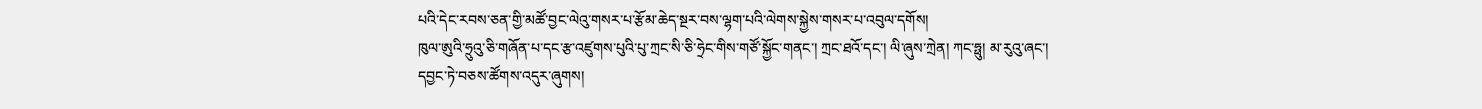པའི་དེང་རབས་ཅན་གྱི་མཚོ་བྱང་ལེའུ་གསར་པ་རྩོམ་ཆེད་སྔར་བས་ལྷག་པའི་ལེགས་སྐྱེས་གསར་པ་འབུལ་དགོས།
ཁུལ་ཨུའི་ཧྲུའུ་ཅི་གཞོན་པ་དང་རྩ་འཛུགས་པུའི་པུ་ཀྲང་སི་ཅི་ཧྲེང་གིས་གཙོ་སྐྱོང་གནང་། ཀྲང་ཐའོ་དང་། ལི་ཞུས་ཀྲེན། ཀང་ཧྥུ། མ་རུའུ་ཞང་། དབྱང་ཏེ་བཅས་ཚོགས་འདུར་ཞུགས།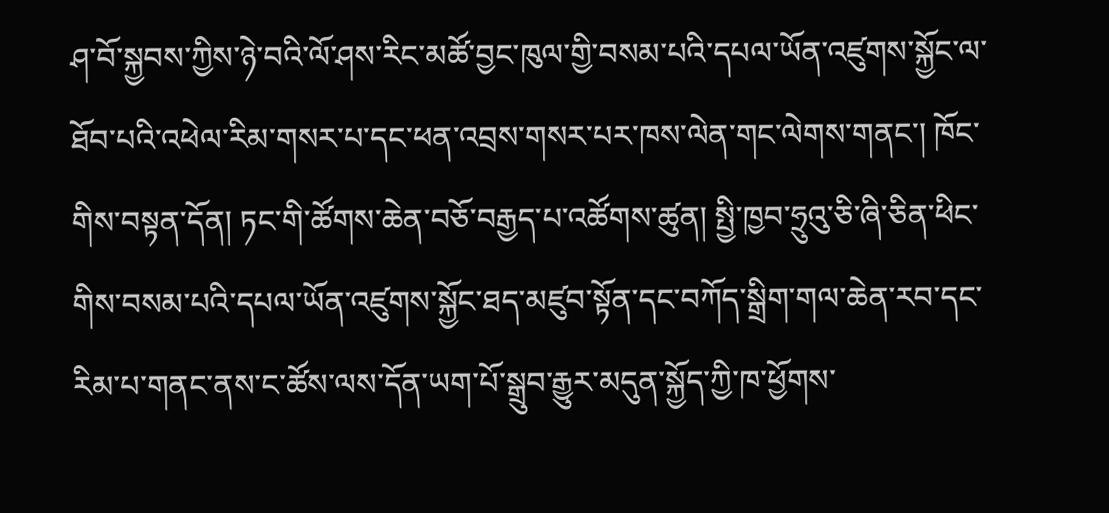ཤ་བོ་སྐྱབས་ཀྱིས་ཉེ་བའི་ལོ་ཤས་རིང་མཚོ་བྱང་ཁུལ་གྱི་བསམ་པའི་དཔལ་ཡོན་འཛུགས་སྐྱོང་ལ་ཐོབ་པའི་འཕེལ་རིམ་གསར་པ་དང་ཕན་འབྲས་གསར་པར་ཁས་ལེན་གང་ལེགས་གནང་། ཁོང་གིས་བསྟན་དོན། ཏང་གི་ཚོགས་ཆེན་བཅོ་བརྒྱད་པ་འཚོགས་ཚུན། སྤྱི་ཁྱབ་ཧྲུའུ་ཅི་ཞི་ཅིན་ཕིང་གིས་བསམ་པའི་དཔལ་ཡོན་འཛུགས་སྐྱོང་ཐད་མཛུབ་སྟོན་དང་བཀོད་སྒྲིག་གལ་ཆེན་རབ་དང་རིམ་པ་གནང་ནས་ང་ཚོས་ལས་དོན་ཡག་པོ་སྒྲུབ་རྒྱུར་མདུན་སྐྱོད་ཀྱི་ཁ་ཕྱོགས་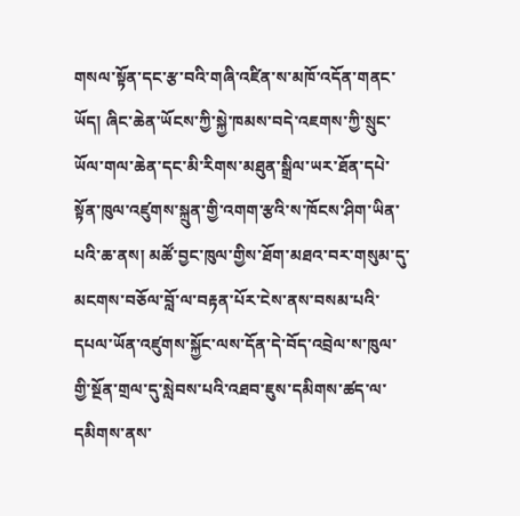གསལ་སྟོན་དང་རྩ་བའི་གཞི་འཛིན་ས་མཁོ་འདོན་གནང་ཡོད། ཞིང་ཆེན་ཡོངས་ཀྱི་སྐྱེ་ཁམས་བདེ་འཇགས་ཀྱི་སྲུང་ཡོལ་གལ་ཆེན་དང་མི་རིགས་མཐུན་སྒྲིལ་ཡར་ཐོན་དཔེ་སྟོན་ཁུལ་འཛུགས་སྐྲུན་གྱི་འགག་རྩའི་ས་ཁོངས་ཤིག་ཡིན་པའི་ཆ་ནས། མཚོ་བྱང་ཁུལ་གྱིས་ཐོག་མཐའ་བར་གསུམ་དུ་མངགས་བཅོལ་བློ་ལ་བརྟན་པོར་ངེས་ནས་བསམ་པའི་དཔལ་ཡོན་འཛུགས་སྐྱོང་ལས་དོན་དེ་བོད་འབྲེལ་ས་ཁུལ་གྱི་སྔོན་གྲལ་དུ་སླེབས་པའི་འཐབ་ཇུས་དམིགས་ཚད་ལ་དམིགས་ནས་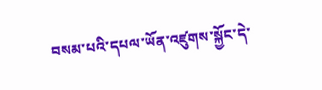བསམ་པའི་དཔལ་ཡོན་འཛུགས་སྐྱོང་དེ་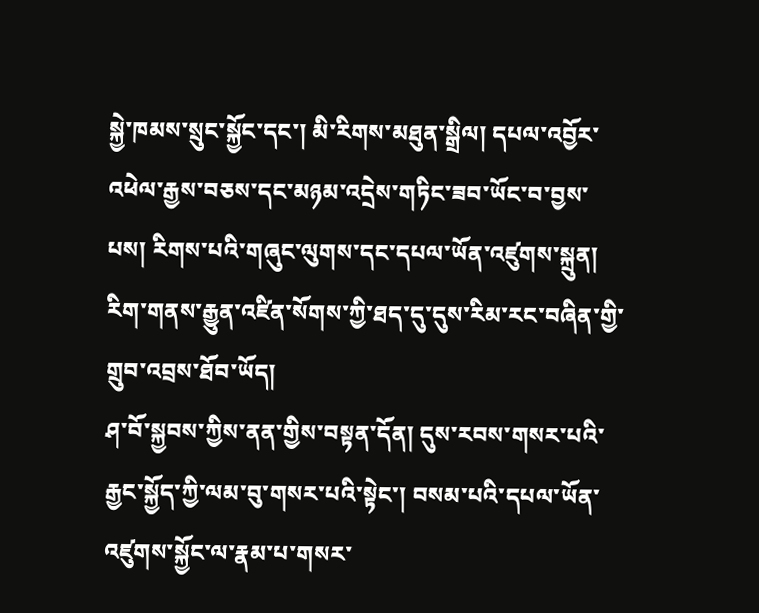སྐྱེ་ཁམས་སྲུང་སྐྱོང་དང་། མི་རིགས་མཐུན་སྒྲིལ། དཔལ་འབྱོར་འཕེལ་རྒྱས་བཅས་དང་མཉམ་འདྲེས་གཏིང་ཟབ་ཡོང་བ་བྱས་པས། རིགས་པའི་གཞུང་ལུགས་དང་དཔལ་ཡོན་འཛུགས་སྐྲུན། རིག་གནས་རྒྱུན་འཛིན་སོགས་ཀྱི་ཐད་དུ་དུས་རིམ་རང་བཞིན་གྱི་གྲུབ་འབྲས་ཐོབ་ཡོད།
ཤ་བོ་སྐྱབས་ཀྱིས་ནན་གྱིས་བསྟན་དོན། དུས་རབས་གསར་པའི་རྒྱང་སྐྱོད་ཀྱི་ལམ་བུ་གསར་པའི་སྟེང་། བསམ་པའི་དཔལ་ཡོན་འཛུགས་སྐྱོང་ལ་རྣམ་པ་གསར་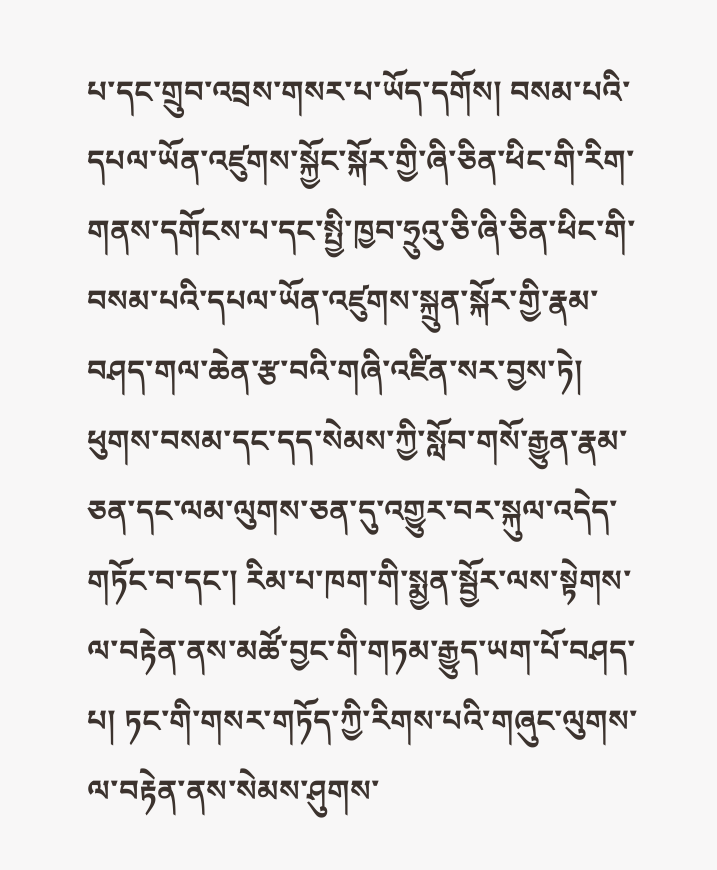པ་དང་གྲུབ་འབྲས་གསར་པ་ཡོད་དགོས། བསམ་པའི་དཔལ་ཡོན་འཛུགས་སྐྱོང་སྐོར་གྱི་ཞི་ཅིན་ཕིང་གི་རིག་གནས་དགོངས་པ་དང་སྤྱི་ཁྱབ་ཧྲུའུ་ཅི་ཞི་ཅིན་ཕིང་གི་བསམ་པའི་དཔལ་ཡོན་འཛུགས་སྐྲུན་སྐོར་གྱི་རྣམ་བཤད་གལ་ཆེན་རྩ་བའི་གཞི་འཛིན་སར་བྱས་ཏེ། ཕུགས་བསམ་དང་དད་སེམས་ཀྱི་སློབ་གསོ་རྒྱུན་རྣམ་ཅན་དང་ལམ་ལུགས་ཅན་དུ་འགྱུར་བར་སྐུལ་འདེད་གཏོང་བ་དང་། རིམ་པ་ཁག་གི་སྨྱན་སྦྱོར་ལས་སྟེགས་ལ་བརྟེན་ནས་མཚོ་བྱང་གི་གཏམ་རྒྱུད་ཡག་པོ་བཤད་པ། ཏང་གི་གསར་གཏོད་ཀྱི་རིགས་པའི་གཞུང་ལུགས་ལ་བརྟེན་ནས་སེམས་ཤུགས་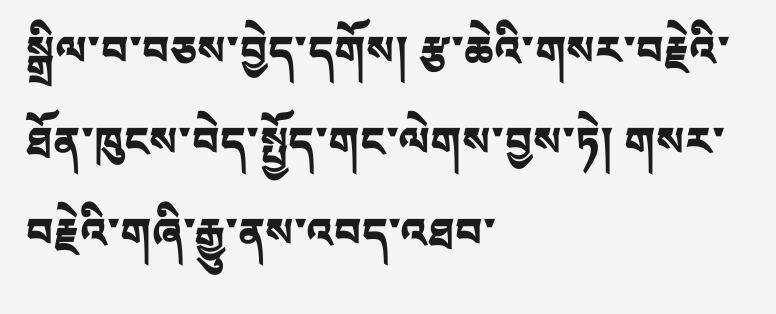སྒྲིལ་བ་བཅས་བྱེད་དགོས། རྩ་ཆེའི་གསར་བརྗེའི་ཐོན་ཁུངས་བེད་སྤྱོད་གང་ལེགས་བྱས་ཏེ། གསར་བརྗེའི་གཞི་རྒྱུ་ནས་འབད་འཐབ་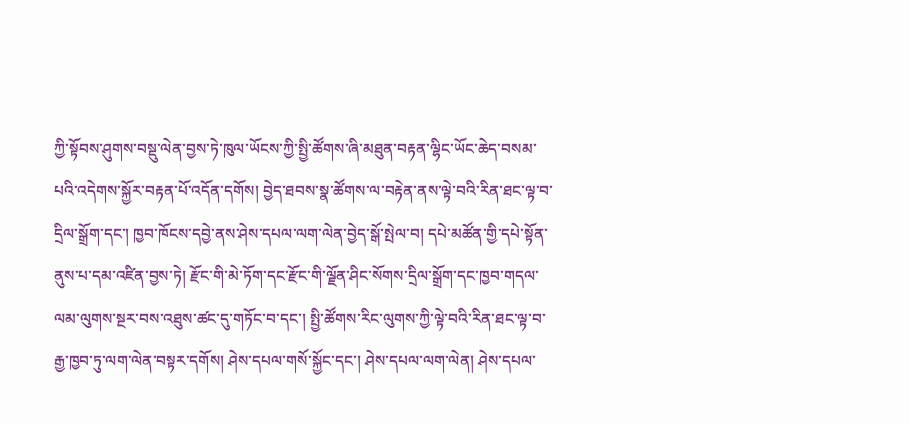ཀྱི་སྟོབས་ཤུགས་བསྡུ་ལེན་བྱས་ཏེ་ཁུལ་ཡོངས་ཀྱི་སྤྱི་ཚོགས་ཞི་མཐུན་བརྟན་ལྷིང་ཡོང་ཆེད་བསམ་པའི་འདེགས་སྐྱོར་བརྟན་པོ་འདོན་དགོས། བྱེད་ཐབས་སྣ་ཚོགས་ལ་བརྟེན་ནས་ལྟེ་བའི་རིན་ཐང་ལྟ་བ་དྲིལ་སྒྲོག་དང་། ཁྱབ་ཁོངས་དབྱེ་ནས་ཤེས་དཔལ་ལག་ལེན་བྱེད་སྒོ་སྤེལ་བ། དཔེ་མཚོན་གྱི་དཔེ་སྟོན་ནུས་པ་དམ་འཛིན་བྱས་ཏེ། རྫོང་གི་མེ་ཏོག་དང་རྫོང་གི་ལྗོན་ཤིང་སོགས་དྲིལ་སྒྲོག་དང་ཁྱབ་གདལ་ལམ་ལུགས་སྔར་བས་འཐུས་ཚང་དུ་གཏོང་བ་དང་། སྤྱི་ཚོགས་རིང་ལུགས་ཀྱི་ལྟེ་བའི་རིན་ཐང་ལྟ་བ་རྒྱ་ཁྱབ་ཏུ་ལག་ལེན་བསྟར་དགོས། ཤེས་དཔལ་གསོ་སྐྱོང་དང་། ཤེས་དཔལ་ལག་ལེན། ཤེས་དཔལ་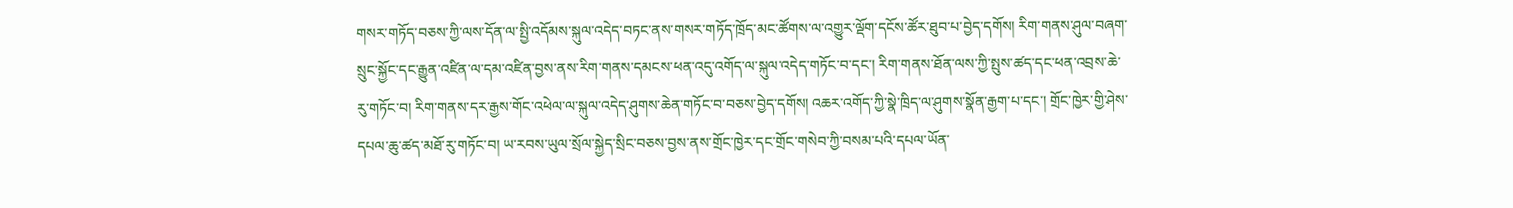གསར་གཏོད་བཅས་ཀྱི་ལས་དོན་ལ་སྤྱི་འདོམས་སྐུལ་འདེད་བཏང་ནས་གསར་གཏོད་ཁྲོད་མང་ཚོགས་ལ་འགྱུར་ལྡོག་དངོས་ཚོར་ཐུབ་པ་བྱེད་དགོས། རིག་གནས་ཤུལ་བཞག་སྲུང་སྐྱོང་དང་རྒྱུན་འཛིན་ལ་དམ་འཛིན་བྱས་ནས་རིག་གནས་དམངས་ཕན་འདུ་འགོད་ལ་སྐུལ་འདེད་གཏོང་བ་དང་། རིག་གནས་ཐོན་ལས་ཀྱི་སྤུས་ཚད་དང་ཕན་འབྲས་ཆེ་རུ་གཏོང་བ། རིག་གནས་དར་རྒྱས་གོང་འཕེལ་ལ་སྐུལ་འདེད་ཤུགས་ཆེན་གཏོང་བ་བཅས་བྱེད་དགོས། འཆར་འགོད་ཀྱི་སྣེ་ཁྲིད་ལ་ཤུགས་སྣོན་རྒྱག་པ་དང་། གྲོང་ཁྱེར་གྱི་ཤེས་དཔལ་ཆུ་ཚད་མཐོ་རུ་གཏོང་བ། ཡ་རབས་ཡུལ་སྲོལ་སྐྱེད་སྲིང་བཅས་བྱས་ནས་གྲོང་ཁྱེར་དང་གྲོང་གསེབ་ཀྱི་བསམ་པའི་དཔལ་ཡོན་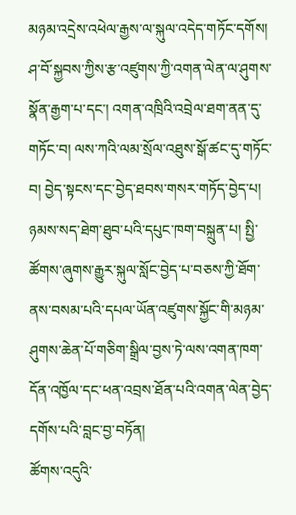མཉམ་འདྲེས་འཕེལ་རྒྱས་ལ་སྐུལ་འདེད་གཏོང་དགོས།
ཤ་བོ་སྐྱབས་ཀྱིས་རྩ་འཛུགས་ཀྱི་འགན་ལེན་ལ་ཤུགས་སྣོན་རྒྱག་པ་དང་། འགན་འཁྲིའི་འབྲེལ་ཐག་ནན་དུ་གཏོང་བ། ལས་ཀའི་ལམ་སྲོལ་འཐུས་སྒོ་ཚང་དུ་གཏོང་བ། བྱེད་སྟངས་དང་བྱེད་ཐབས་གསར་གཏོད་བྱེད་པ། ཉམས་སད་ཐེག་ཐུབ་པའི་དཔུང་ཁག་བསྐྲུན་པ། སྤྱི་ཚོགས་ཞུགས་རྒྱུར་སྐུལ་སློང་བྱེད་པ་བཅས་ཀྱི་ཐོག་ནས་བསམ་པའི་དཔལ་ཡོན་འཛུགས་སྐྱོང་གི་མཉམ་ཤུགས་ཆེན་པོ་གཅིག་སྒྲིལ་བྱས་ཏེ་ལས་འགན་ཁག་དོན་འཁྱོལ་དང་ཕན་འབྲས་ཐོན་པའི་འགན་ལེན་བྱེད་དགོས་པའི་བླང་བྱ་བཏོན།
ཚོགས་འདུའི་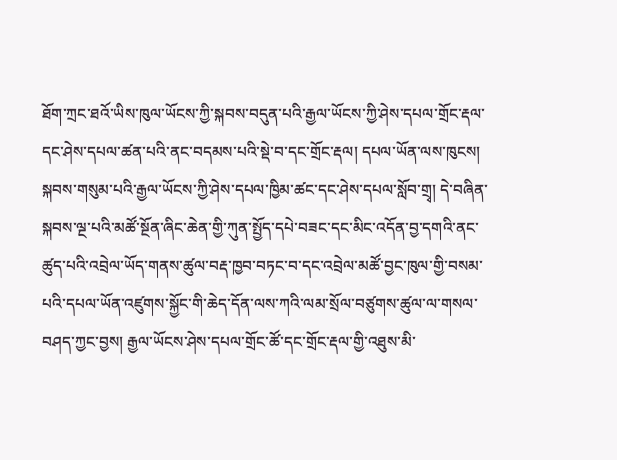ཐོག་ཀྲང་ཐའོ་ཡིས་ཁུལ་ཡོངས་ཀྱི་སྐབས་བདུན་པའི་རྒྱལ་ཡོངས་ཀྱི་ཤེས་དཔལ་གྲོང་རྡལ་དང་ཤེས་དཔལ་ཚན་པའི་ནང་བདམས་པའི་སྡེ་བ་དང་གྲོང་རྡལ། དཔལ་ཡོན་ལས་ཁུངས། སྐབས་གསུམ་པའི་རྒྱལ་ཡོངས་ཀྱི་ཤེས་དཔལ་ཁྱིམ་ཚང་དང་ཤེས་དཔལ་སློབ་གྲྭ། དེ་བཞིན་སྐབས་ལྔ་པའི་མཚོ་སྔོན་ཞིང་ཆེན་གྱི་ཀུན་སྤྱོད་དཔེ་བཟང་དང་མིང་འདོན་བྱ་དགའི་ནང་ཚུད་པའི་འབྲེལ་ཡོད་གནས་ཚུལ་བརྡ་ཁྱབ་བཏང་བ་དང་འབྲེལ་མཚོ་བྱང་ཁུལ་གྱི་བསམ་པའི་དཔལ་ཡོན་འཛུགས་སྐྱོང་གི་ཆེད་དོན་ལས་ཀའི་ལམ་སྲོལ་བཙུགས་ཚུལ་ལ་གསལ་བཤད་ཀྱང་བྱས། རྒྱལ་ཡོངས་ཤེས་དཔལ་གྲོང་ཚོ་དང་གྲོང་རྡལ་གྱི་འཐུས་མི་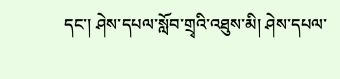དང་། ཤེས་དཔལ་སློབ་གྲྭའི་འཐུས་མི། ཤེས་དཔལ་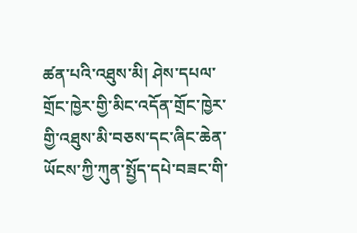ཚན་པའི་འཐུས་མི། ཤེས་དཔལ་གྲོང་ཁྱེར་གྱི་མིང་འདོན་གྲོང་ཁྱེར་གྱི་འཐུས་མི་བཅས་དང་ཞིང་ཆེན་ཡོངས་ཀྱི་ཀུན་སྤྱོད་དཔེ་བཟང་གི་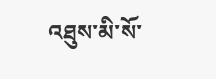འཐུས་མི་སོ་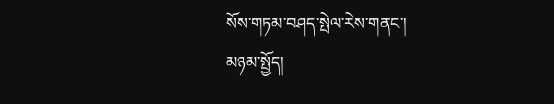སོས་གཏམ་བཤད་སྤེལ་རེས་གནང་།
མཉམ་སྤྱོད།